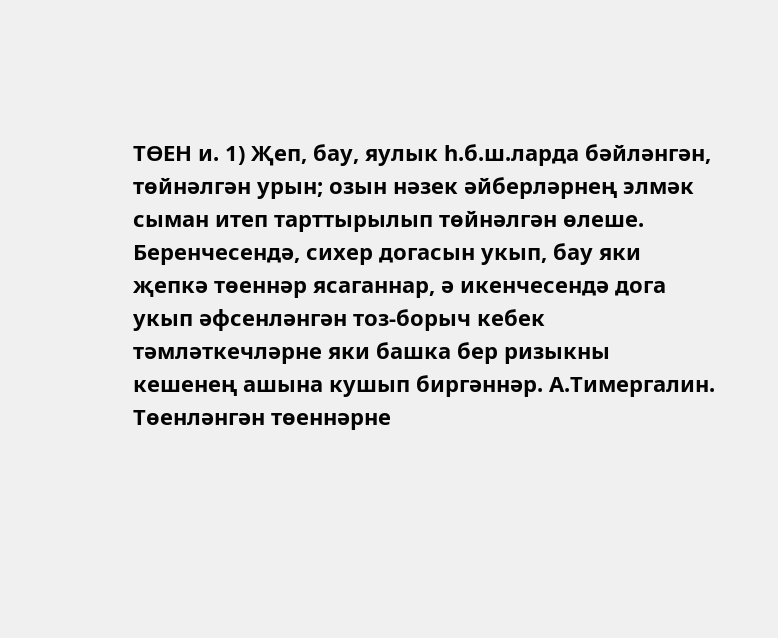ТӨЕН и. 1) Җеп, бау, яулык һ.б.ш.ларда бәйләнгән, төйнәлгән урын; озын нәзек әйберләрнең элмәк сыман итеп тарттырылып төйнәлгән өлеше. Беренчесендә, сихер догасын укып, бау яки җепкә төеннәр ясаганнар, ә икенчесендә дога укып әфсенләнгән тоз-борыч кебек тәмләткечләрне яки башка бер ризыкны кешенең ашына кушып биргәннәр. А.Тимергалин. Төенләнгән төеннәрне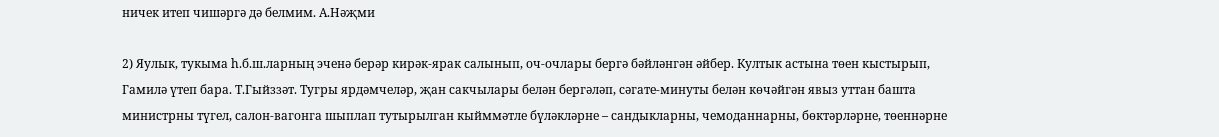ничек итеп чишәргә дә белмим. А.Нәҗми

2) Яулык, тукыма һ.б.ш.ларның эченә берәр кирәк-ярак салынып, оч-очлары бергә бәйләнгән әйбер. Култык астына төен кыстырып, Гамилә үтеп бара. Т.Гыйззәт. Тугры ярдәмчеләр, җан сакчылары белән бергәләп, сәгате-минуты белән көчәйгән явыз уттан башта министрны түгел, салон-вагонга шыплап тутырылган кыйммәтле бүләкләрне – сандыкларны, чемоданнарны, бөктәрләрне, төеннәрне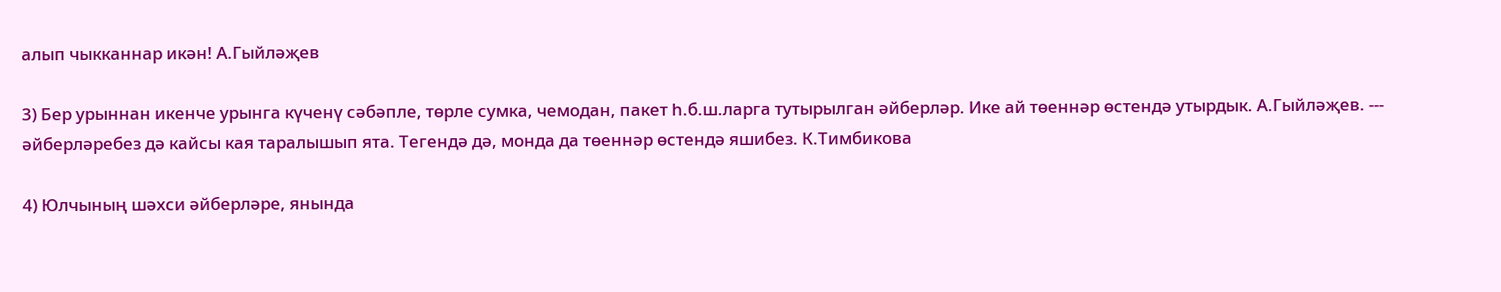алып чыкканнар икән! А.Гыйләҗев

3) Бер урыннан икенче урынга күченү сәбәпле, төрле сумка, чемодан, пакет һ.б.ш.ларга тутырылган әйберләр. Ике ай төеннәр өстендә утырдык. А.Гыйләҗев. --- әйберләребез дә кайсы кая таралышып ята. Тегендә дә, монда да төеннәр өстендә яшибез. К.Тимбикова

4) Юлчының шәхси әйберләре, янында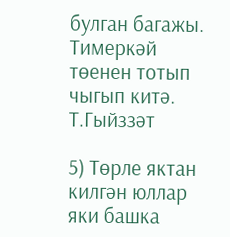булган багажы. Тимеркәй төенен тотып чыгып китә. Т.Гыйззәт

5) Төрле яктан килгән юллар яки башка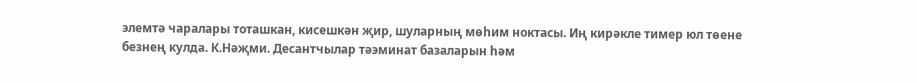элемтә чаралары тоташкан, кисешкән җир, шуларның мөһим ноктасы. Иң кирәкле тимер юл төене безнең кулда. К.Нәҗми. Десантчылар тәэминат базаларын һәм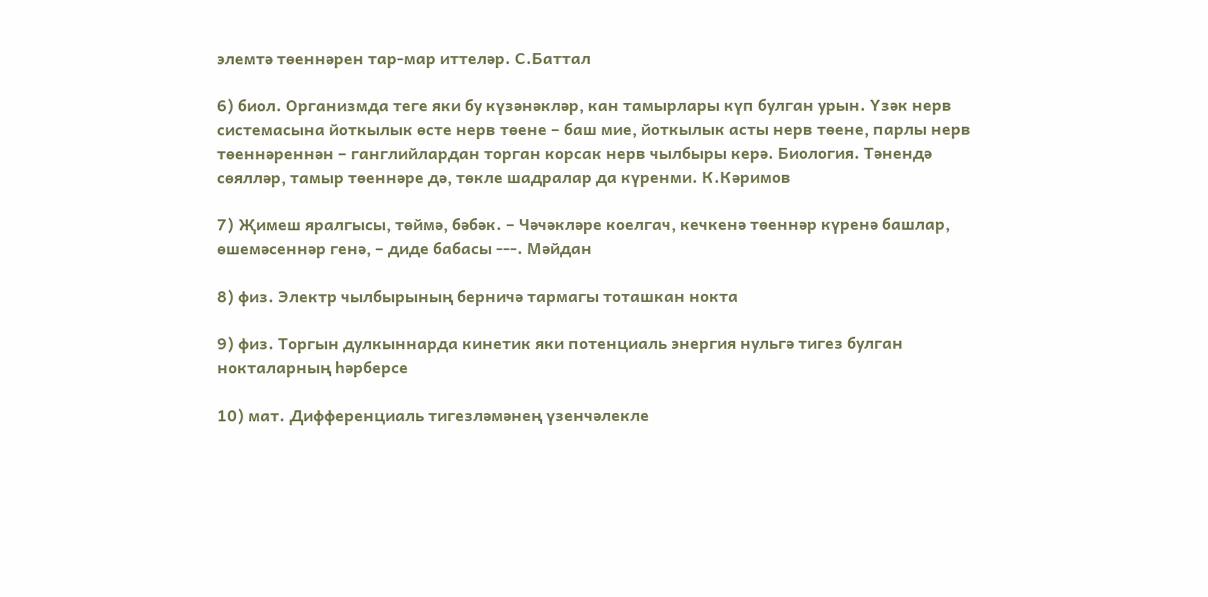элемтә төеннәрен тар-мар иттеләр. С.Баттал

6) биол. Организмда теге яки бу күзәнәкләр, кан тамырлары күп булган урын. Үзәк нерв системасына йоткылык өсте нерв төене – баш мие, йоткылык асты нерв төене, парлы нерв төеннәреннән – ганглийлардан торган корсак нерв чылбыры керә. Биология. Тәнендә сөялләр, тамыр төеннәре дә, төкле шадралар да күренми. К.Кәримов

7) Җимеш яралгысы, төймә, бәбәк. – Чәчәкләре коелгач, кечкенә төеннәр күренә башлар, өшемәсеннәр генә, – диде бабасы ---. Мәйдан

8) физ. Электр чылбырының берничә тармагы тоташкан нокта

9) физ. Торгын дулкыннарда кинетик яки потенциаль энергия нульгә тигез булган нокталарның һәрберсе

10) мат. Дифференциаль тигезләмәнең үзенчәлекле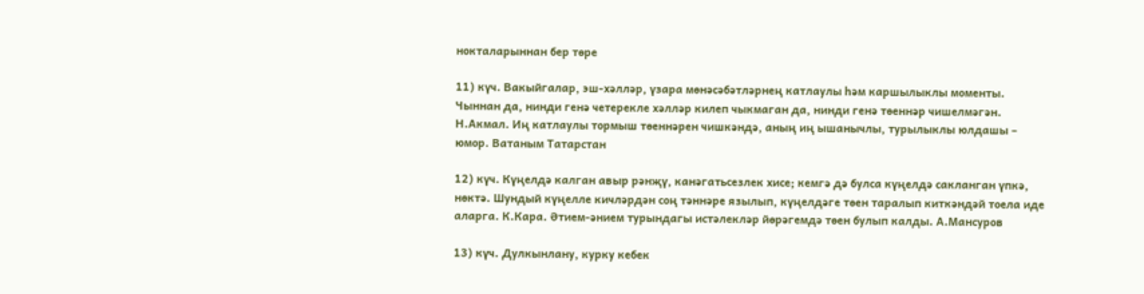нокталарыннан бер төре

11) күч. Вакыйгалар, эш-хәлләр, үзара мөнәсәбәтләрнең катлаулы һәм каршылыклы моменты. Чыннан да, нинди генә четерекле хәлләр килеп чыкмаган да, нинди генә төеннәр чишелмәгән. Н.Акмал. Иң катлаулы тормыш төеннәрен чишкәндә, аның иң ышанычлы, турылыклы юлдашы – юмор. Ватаным Татарстан

12) күч. Күңелдә калган авыр рәнҗү, канәгатьсезлек хисе; кемгә дә булса күңелдә сакланган үпкә, нөктә. Шундый күңелле кичләрдән соң тәннәре язылып, күңелдәге төен таралып киткәндәй тоела иде аларга. К.Кара. Әтием-әнием турындагы истәлекләр йөрәгемдә төен булып калды. А.Мансуров

13) күч. Дулкынлану, курку кебек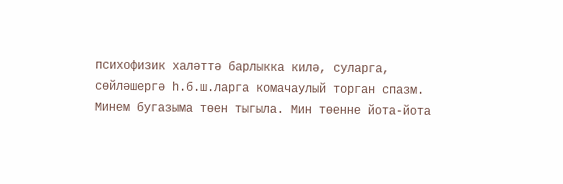психофизик халәттә барлыкка килә, суларга, сөйләшергә һ.б.ш.ларга комачаулый торган спазм. Минем бугазыма төен тыгыла. Мин төенне йота-йота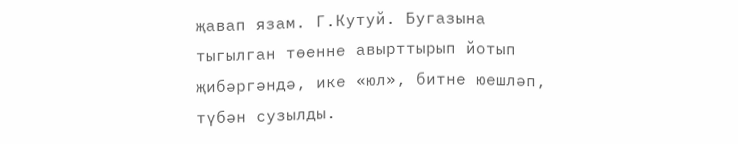җавап язам. Г.Кутуй. Бугазына тыгылган төенне авырттырып йотып җибәргәндә, ике «юл», битне юешләп, түбән сузылды.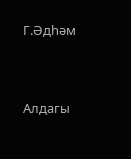Г.Әдһәм



Алдагы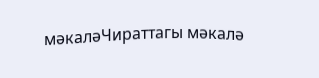мәкаләЧираттагы мәкалә